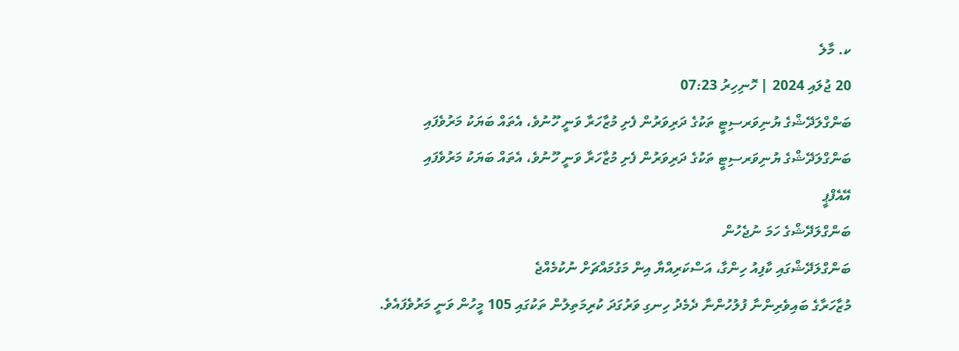ކ. މާލެ
20 ޖުލައި 2024 | ހޮނިހިރު 07:23
ބަންގްލަދޭޝްގެ ޔުނިވަރސިޓީ ތަކުގެ ދަރިވަރުން ފެށި މުޒާހަރާ ވަނީ ހޫނުވެ، އެތައް ބަޔަކު މަރުވެފައި
ބަންގްލަދޭޝްގެ ޔުނިވަރސިޓީ ތަކުގެ ދަރިވަރުން ފެށި މުޒާހަރާ ވަނީ ހޫނުވެ، އެތައް ބަޔަކު މަރުވެފައި
އޭއެފްޕީ
ބަންގްލަދޭޝްގެ ހަމަ ނުޖެހުން
ބަންގްލަދޭޝްގައި ކާފިއު ހިންގާ، އަސްކަރިއްޔާ އިން މަގުމައްޗަށް ނުކުމެއްޖެ
މުޒާހަރާގެ ބައިވެރިންނާ ފުލުހުންނާ ދެމެދު ހިނގި ވަރުގަދަ ކުރިމަތިލުން ތަކުގައި 105 މީހުން ވަނީ މަރުވެފައެވެ.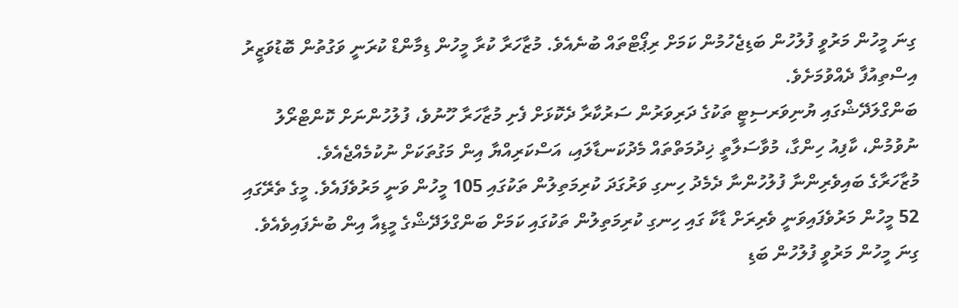ގިނަ މީހުން މަރުވީ ފުލުހުން ބަޑިޖެހުމުން ކަމަށް ރިޕޯޓްތައް ބުނެއެވެ. މުޒާހަރާ ކުރާ މީހުން ޑިމާންޑް ކުރަނީ ވަގުތުން ބޮޑުވަޒީރު އިސްތިއުފާ ދެއްވުމަށެވެ.
ބަންގްލަދޭޝްގައި ޔުނިވަރސިޓީ ތަކުގެ ދަރިވަރުން ސަރުކާރާ ދެކޮޅަށް ފެށި މުޒާހަރާ ހޫނުވެ، ފުލުހުންނަށް ކޮންޓްރޯލު ނުވުމުން، ކާފިއު ހިންގާ، މުވާސަލާތީ ޚިދުމަތްތައް މެދުކަނޑާލައި، އަސްކަރިއްޔާ އިން މަގުތަކަށް ނުކުމެއްޖެއެވެ.
މުޒާހަރާގެ ބައިވެރިންނާ ފުލުހުންނާ ދެމެދު ހިނގި ވަރުގަދަ ކުރިމަތިލުން ތަކުގައި 105 މީހުން ވަނީ މަރުވެފައެވެ. މީގެ ތެރޭގައި 52 މީހުން މަރުވެފައިވަނީ ވެރިރަށް ޑާކާ ގައި ހިނގި ކުރިމަތިލުން ތަކުގައި ކަމަށް ބަންގްލަދޭޝްގެ މީޑިއާ އިން ބުނެފައިވެއެވެ.
ގިނަ މީހުން މަރުވީ ފުލުހުން ބަޑި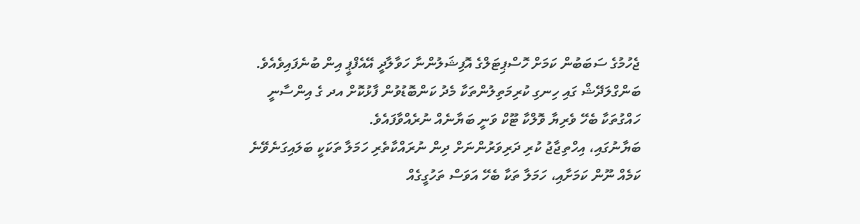ޖެހުމުގެ ސަބަބުން ކަމަށް ހޮސްޕިޓަލްގެ އޮފިޝަލުންނާ ހަވާލާދީ އޭއެފްޕީ އިން ބުނެފައިވެއެވެ.
ބަންގްލަދޭޝް ގައި ހިނގި ކުރިމަތިލުންތަކާ މެދު ކަންބޮޑުވުން ފާޅުކޮށް އދ ގެ އިންސާނީ ހައްގުތަކާ ބެހޭ ވެރިޔާ ވޮލްކާ ޓޫކް ވަނީ ބަޔާނެއް ނުރެއްވާފައެވެ.
ބަޔާނުގައި، އިހްތިޖާޖު ކުރި ދަރިވަރުންނަށް ދިން ނުރައްކާތެރި ހަމަލާ ތަކަކީ ބަލައިގަނެވޭނެ ކަމެއް ނޫން ކަމަށާއި، ހަމަލާ ތަކާ ބެހޭ އަވަސް ތަހުގީގެއް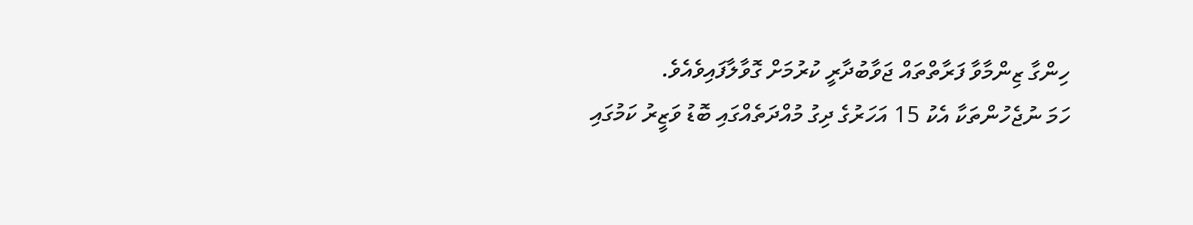ހިންގާ ޒިންމާވާ ފަރާތްތައް ޖަވާބުދާރީ ކުރުމަށް ގޮވާލާފައިވެއެވެ.
ހަމަ ނުޖެހުންތަކާ އެކު 15 އަހަރުގެ ދިގު މުއްދަތެއްގައި ބޮޑު ވަޒީރު ކަމުގައި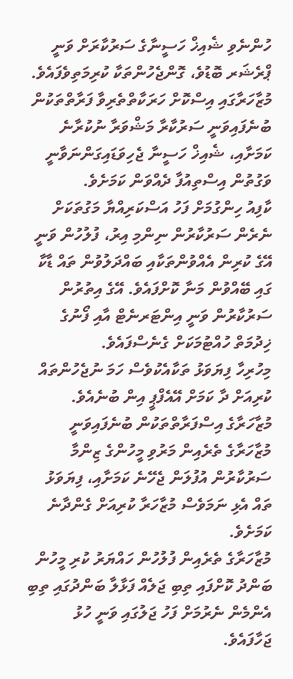ހުންނެވި ޝެއިޚް ހަސީނާގެ ސަރުކާރަށް ވަނީ ޕްރެޝަރ ބޮޑުވެ، ގޮންޖެހުންތަކާ ކުރިމަތިވެފައެވެ.
މުޒާހަރާގައި އިސްކޮށް ހަރަކާތްތެރިވާ ފަރާތްތަކުން ބުނެފައިވަނީ ސަރުކާރާ މަޝްވަރާ ނުކުރާނެ ކަމަށާއި، ޝެއިޚް ހަސީނާ ޖެހިވަޑައިގަންނަވާނީ ވަގުތުން އިސްތިއުފާ ދެއްވަން ކަމަށެވެ.
ކާފިއު ހިންގުމަށް ފަހު އަސްކަރިއްޔާ މަގުތަކަށް ނެރެން ސަރުކާރުން ނިންމި އިރު، ފުލުހުން ވަނީ އޭގެ ކުރިން އެއްވުންތަކާއި ބައްދަލުވުން ތައް ޑާކާ ގައި ބޭއްވުން މަނާ ކޮށްފައެވެ. އޭގެ އިތުރުން ސަރުކާރުން ވަނީ އިންޓަރނެޓް އާއި ފޯނުގެ ޚިދުމަތް ހުއްޓުމަކަށް ގެނެސްފައެވެ.
މިހުރިހާ ފިޔަވަޅު ތަކާއެކުވެސް ހަމަ ނުޖެހުންތައް ކުރިއަށް ދާ ކަމަށް އޭއެފްޕީ އިން ބުނެއެވެ.
މުޒާހަރާގެ އިސްފަރާތްތަކުން ބުނެފައިވަނީ މުޒާހަރާގެ ތެރެއިން މަރުވި މީހުންގެ ޒިންމާ ސަރުކާރުން އުފުލަން ޖެހޭނެ ކަމަށާއި، ފިޔަވަޅު ތައް އެޅި ނަމަވެސް މުޒާހަރާ ކުރިއަށް ގެންދާނެ ކަމަށެވެ.
މުޒާހަރާގެ ތެރެއިން ފުލުހުން ހައްޔަރު ކުރި މީހުން ބަންދު ކޮށްފައި ތިބި ޖަލެއް ފަޅާލާ ބަންދުގައި ތިބި އެންމެން ނެރުމަށް ފަހު ޖަލުގައި ވަނީ ހުޅު ޖަހާފައެވެ.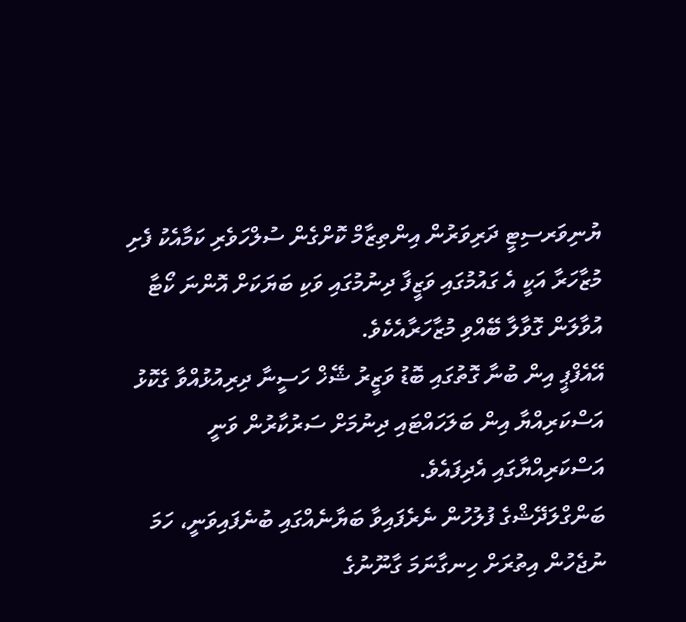ޔުނިވަރސިޓީ ދަރިވަރުން އިންތިޒާމް ކޮށްގެން ސުލްހަވެރި ކަމާއެކު ފެށި މުޒާހަރާ އަކީ އެ ގައުމުގައި ވަޒީފާ ދިނުމުގައި ވަކި ބަޔަކަށް އޮންނަ ކޯޓާ އުވާލަން ގޮވާލާ ބޭއްވި މުޒާހަރާއެކެވެ.
އޭއެފްޕީ އިން ބުނާ ގޮތުގައި ބޮޑު ވަޒީރު ޝޭޚް ހަސީނާ ދިރިއުޅުއްވާ ގެކޮޅު އަސްކަރިއްޔާ އިން ބަލަހައްޓައި ދިނުމަށް ސަރުކާރުން ވަނީ އަސްކަރިއްޔާގައި އެދިފައެވެ.
ބަންގްލަދޭޝްގެ ފުލުހުން ނެރެފައިވާ ބަޔާނެއްގައި ބުނެފައިވަނީ، ހަމަ ނުޖެހުން އިތުރަށް ހިނގާނަމަ ގާނޫނުގެ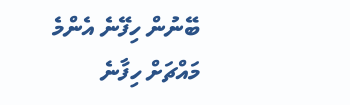ބޭނުން ހިފޭނެ އެންމެ މައްޗަށް ހިފާނެ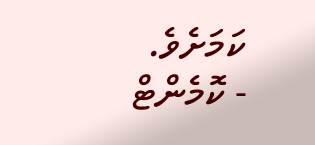ކަމަށެވެ.
- ކޮމެންޓް